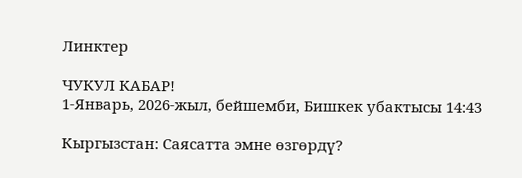Линктер

ЧУКУЛ КАБАР!
1-Январь, 2026-жыл, бейшемби, Бишкек убактысы 14:43

Кыргызстан: Саясатта эмне өзгөрдү?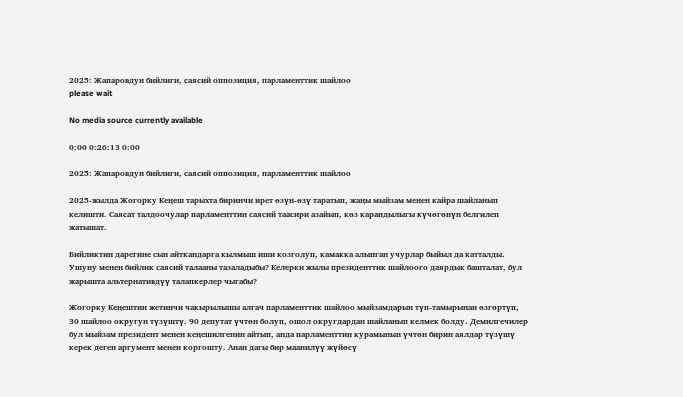2025: Жапаровдун бийлиги, саясий оппозиция, парламенттик шайлоо
please wait

No media source currently available

0:00 0:26:13 0:00

2025: Жапаровдун бийлиги, саясий оппозиция, парламенттик шайлоо

2025-жылда Жогорку Кеңеш тарыхта биринчи ирет өзүн-өзү таратып, жаңы мыйзам менен кайра шайланып келишти. Саясат талдоочулар парламенттин саясий таасири азайып, көз карандылыгы күчөгөнүн белгилеп жатышат.

Бийликтин дарегине сын айткандарга кылмыш иши козголуп, камакка алынган учурлар быйыл да катталды. Ушуну менен бийлик саясий талааны тазаладыбы? Келерки жылы президенттик шайлоого даярдык башталат, бул жарышта альтернативдүү талапкерлер чыгабы?

Жогорку Кеңештин жетинчи чакырылышы алгач парламенттик шайлоо мыйзамдарын түп-тамырынан өзгөртүп, 30 шайлоо округун түзүштү. 90 депутат үчтөн болуп, ошол округдардан шайланып келмек болду. Демилгечилер бул мыйзам президент менен кеңешилгенин айтып, анда парламенттин курамынын үчтөн бирин аялдар түзүшү керек деген аргумент менен коргошту. Анан дагы бир маанилүү жүйөсү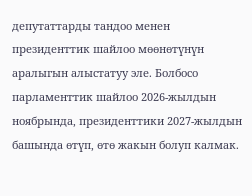депутаттарды тандоо менен президенттик шайлоо мөөнөтүнүн аралыгын алыстатуу эле. Болбосо парламенттик шайлоо 2026-жылдын ноябрында, президенттики 2027-жылдын башында өтүп, өтө жакын болуп калмак.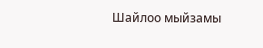Шайлоо мыйзамы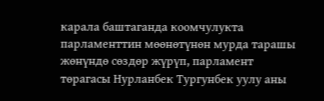карала баштаганда коомчулукта парламенттин мөөнөтүнөн мурда тарашы жөнүндө сөздөр жүрүп, парламент төрагасы Нурланбек Тургунбек уулу аны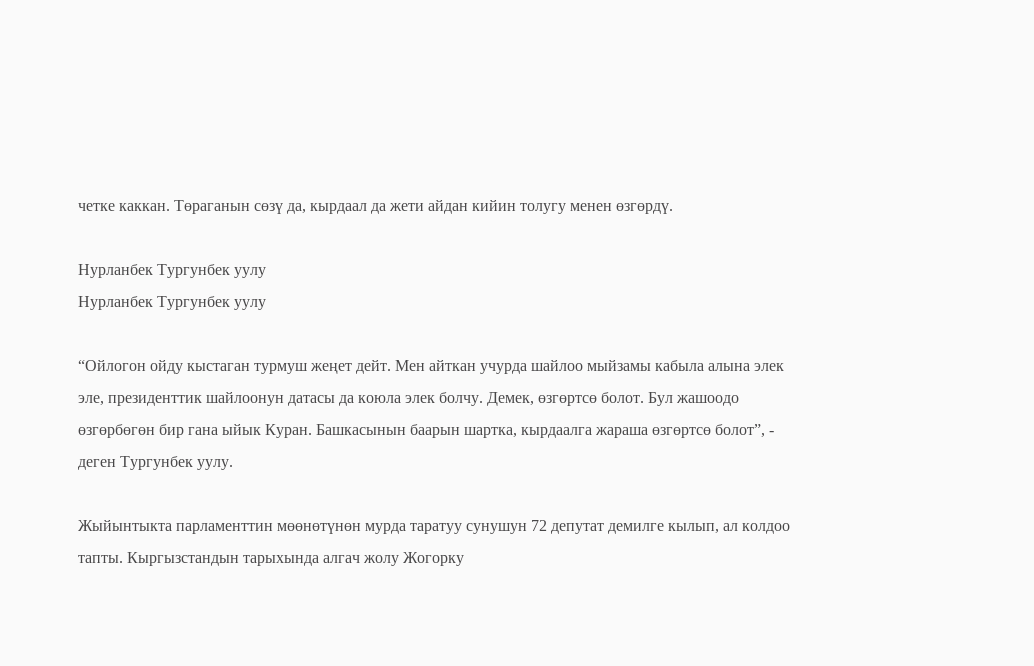четке каккан. Төраганын сөзү да, кырдаал да жети айдан кийин толугу менен өзгөрдү.

Нурланбек Тургунбек уулу
Нурланбек Тургунбек уулу

“Ойлогон ойду кыстаган турмуш жеңет дейт. Мен айткан учурда шайлоо мыйзамы кабыла алына элек эле, президенттик шайлоонун датасы да коюла элек болчу. Демек, өзгөртсө болот. Бул жашоодо өзгөрбөгөн бир гана ыйык Куран. Башкасынын баарын шартка, кырдаалга жараша өзгөртсө болот”, - деген Тургунбек уулу.

Жыйынтыкта парламенттин мөөнөтүнөн мурда таратуу сунушун 72 депутат демилге кылып, ал колдоо тапты. Кыргызстандын тарыхында алгач жолу Жогорку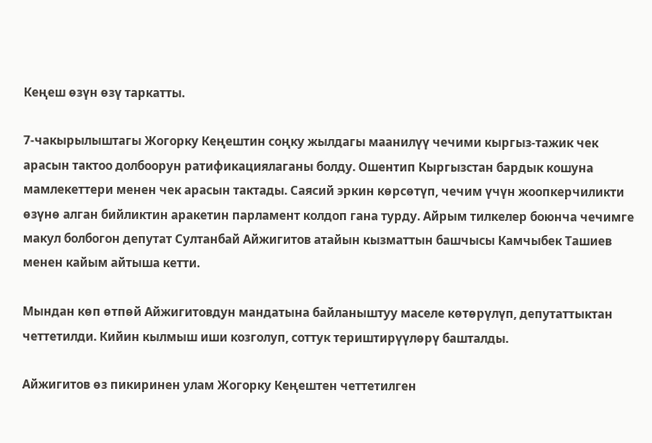Кеңеш өзүн өзү таркатты.

7-чакырылыштагы Жогорку Кеңештин соңку жылдагы маанилүү чечими кыргыз-тажик чек арасын тактоо долбоорун ратификациялаганы болду. Ошентип Кыргызстан бардык кошуна мамлекеттери менен чек арасын тактады. Саясий эркин көрсөтүп, чечим үчүн жоопкерчиликти өзүнө алган бийликтин аракетин парламент колдоп гана турду. Айрым тилкелер боюнча чечимге макул болбогон депутат Султанбай Айжигитов атайын кызматтын башчысы Камчыбек Ташиев менен кайым айтыша кетти.

Мындан көп өтпөй Айжигитовдун мандатына байланыштуу маселе көтөрүлүп, депутаттыктан четтетилди. Кийин кылмыш иши козголуп, соттук териштирүүлөрү башталды.

Айжигитов өз пикиринен улам Жогорку Кеңештен четтетилген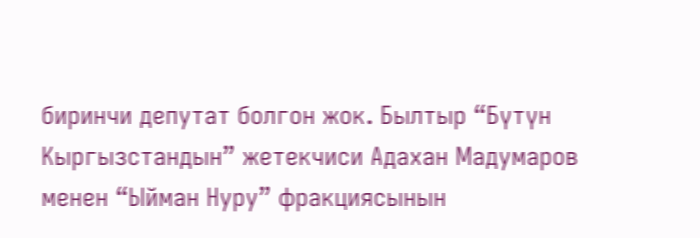биринчи депутат болгон жок. Былтыр “Бүтүн Кыргызстандын” жетекчиси Адахан Мадумаров менен “Ыйман Нуру” фракциясынын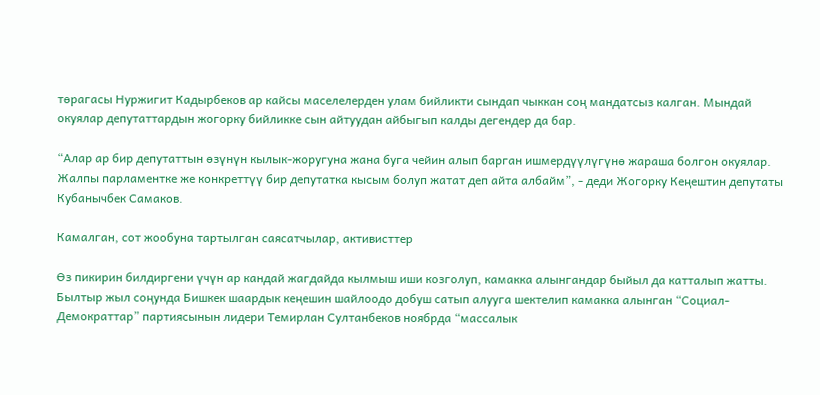төрагасы Нуржигит Кадырбеков ар кайсы маселелерден улам бийликти сындап чыккан соң мандатсыз калган. Мындай окуялар депутаттардын жогорку бийликке сын айтуудан айбыгып калды дегендер да бар.

“Алар ар бир депутаттын өзүнүн кылык-жоругуна жана буга чейин алып барган ишмердүүлүгүнө жараша болгон окуялар. Жалпы парламентке же конкреттүү бир депутатка кысым болуп жатат деп айта албайм”, - деди Жогорку Кеңештин депутаты Кубанычбек Самаков.

Камалган, сот жообуна тартылган саясатчылар, активисттер

Өз пикирин билдиргени үчүн ар кандай жагдайда кылмыш иши козголуп, камакка алынгандар быйыл да катталып жатты. Былтыр жыл соңунда Бишкек шаардык кеңешин шайлоодо добуш сатып алууга шектелип камакка алынган “Социал-Демократтар” партиясынын лидери Темирлан Султанбеков ноябрда “массалык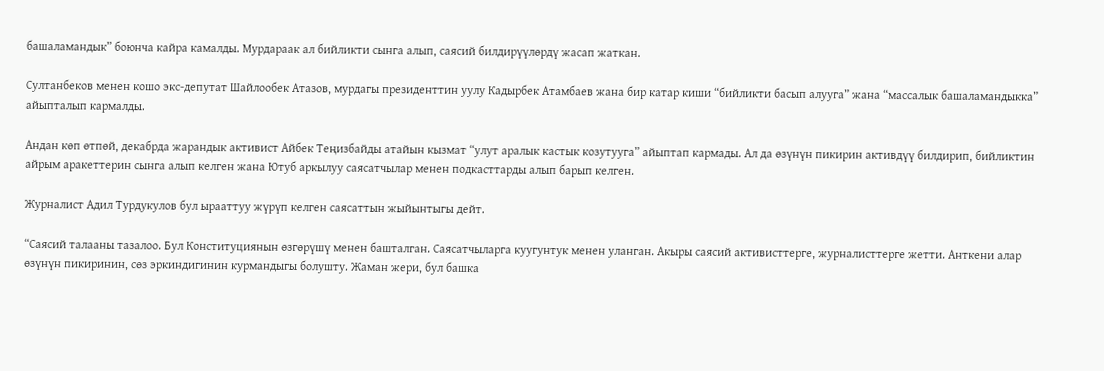башаламандык” боюнча кайра камалды. Мурдараак ал бийликти сынга алып, саясий билдирүүлөрдү жасап жаткан.

Султанбеков менен кошо экс-депутат Шайлообек Атазов, мурдагы президенттин уулу Кадырбек Атамбаев жана бир катар киши “бийликти басып алууга” жана “массалык башаламандыкка” айыпталып кармалды.

Андан көп өтпөй, декабрда жарандык активист Айбек Теңизбайды атайын кызмат “улут аралык кастык козутууга” айыптап кармады. Ал да өзүнүн пикирин активдүү билдирип, бийликтин айрым аракеттерин сынга алып келген жана Ютуб аркылуу саясатчылар менен подкасттарды алып барып келген.

Журналист Адил Турдукулов бул ырааттуу жүрүп келген саясаттын жыйынтыгы дейт.

“Саясий талааны тазалоо. Бул Конституциянын өзгөрүшү менен башталган. Саясатчыларга куугунтук менен уланган. Акыры саясий активисттерге, журналисттерге жетти. Анткени алар өзүнүн пикиринин, сөз эркиндигинин курмандыгы болушту. Жаман жери, бул башка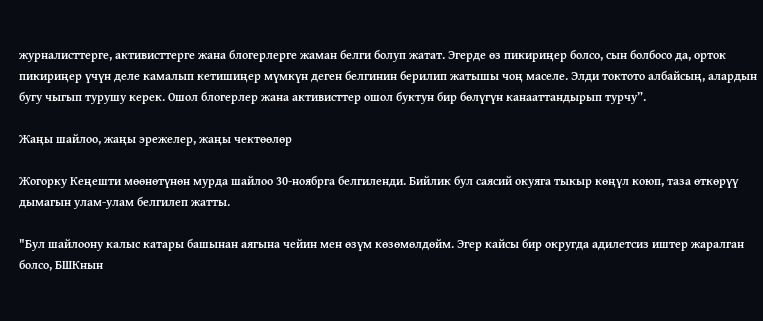журналисттерге, активисттерге жана блогерлерге жаман белги болуп жатат. Эгерде өз пикириңер болсо, сын болбосо да, орток пикириңер үчүн деле камалып кетишиңер мүмкүн деген белгинин берилип жатышы чоң маселе. Элди токтото албайсың, алардын бугу чыгып турушу керек. Ошол блогерлер жана активисттер ошол буктун бир бөлүгүн канааттандырып турчу”.

Жаңы шайлоо, жаңы эрежелер, жаңы чектөөлөр

Жогорку Кеңешти мөөнөтүнөн мурда шайлоо 30-ноябрга белгиленди. Бийлик бул саясий окуяга тыкыр көңүл коюп, таза өткөрүү дымагын улам-улам белгилеп жатты.

"Бул шайлоону калыс катары башынан аягына чейин мен өзүм көзөмөлдөйм. Эгер кайсы бир округда адилетсиз иштер жаралган болсо, БШКнын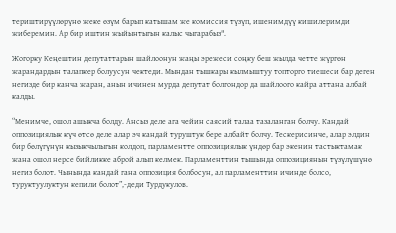териштирүүлөрүнө жеке өзүм барып катышам же комиссия түзүп, ишенимдүү кишилеримди жиберемин. Ар бир иштин жыйынтыгын калыс чыгарабыз".

Жогорку Кеңештин депутаттарын шайлоонун жаңы эрежеси соңку беш жылда четте жүргөн жарандардын талапкер болуусун чектеди. Мындан тышкары кылмыштуу топторго тиешеси бар деген негизде бир канча жаран, анын ичинен мурда депутат болгондор да шайлоого кайра аттана албай калды.

“Менимче, ошол ашыкча болду. Ансыз деле ага чейин саясий талаа тазаланган болчу. Кандай оппозициялык күч өтсө деле алар эч кандай туруштук бере албайт болчу. Тескерисинче, алар элдин бир бөлүгүнүн кызыкчылыгын колдоп, парламентте оппозициялык үндөр бар экенин тастыктамак жана ошол нерсе бийликке аброй алып келмек. Парламенттин тышында оппозициянын түзүлүшүнө негиз болот. Чынында кандай гана оппозиция болбосун, ал парламенттин ичинде болсо, туруктуулуктун кепили болот”,-деди Турдукулов.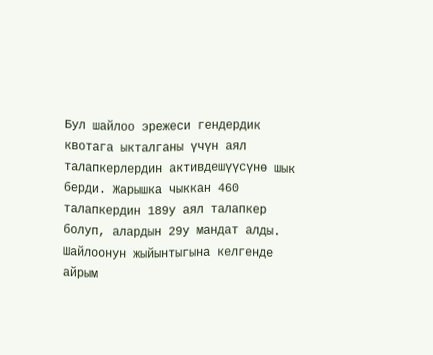Бул шайлоо эрежеси гендердик квотага ыкталганы үчүн аял талапкерлердин активдешүүсүнө шык берди. Жарышка чыккан 460 талапкердин 189у аял талапкер болуп, алардын 29у мандат алды. Шайлоонун жыйынтыгына келгенде айрым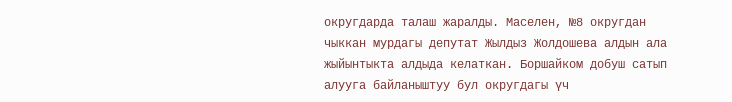округдарда талаш жаралды. Маселен, №8 округдан чыккан мурдагы депутат Жылдыз Жолдошева алдын ала жыйынтыкта алдыда келаткан. Боршайком добуш сатып алууга байланыштуу бул округдагы үч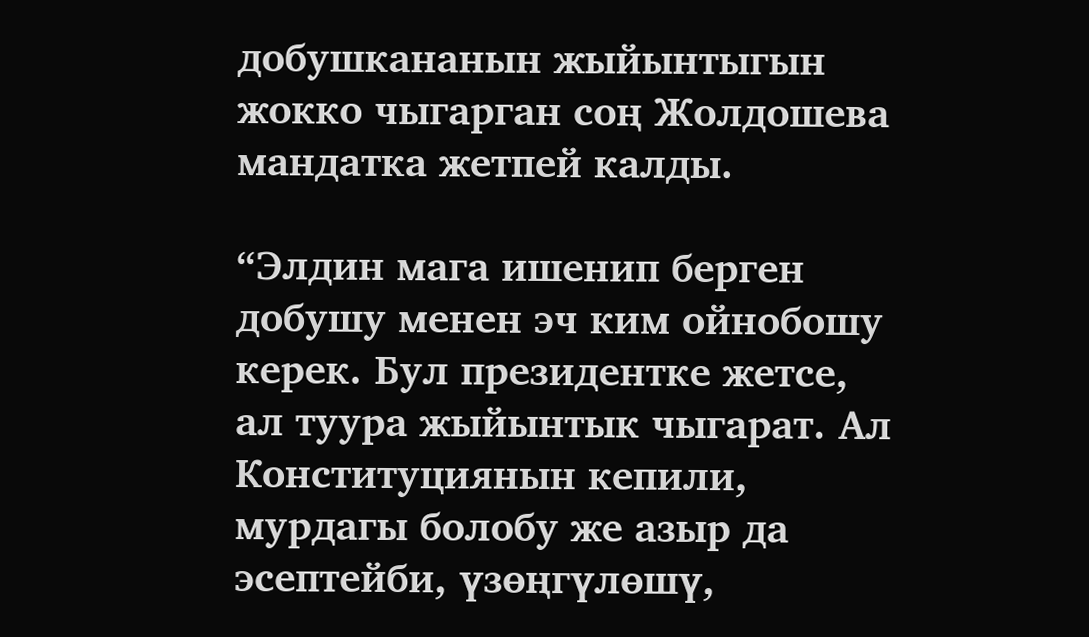добушкананын жыйынтыгын жокко чыгарган соң Жолдошева мандатка жетпей калды.

“Элдин мага ишенип берген добушу менен эч ким ойнобошу керек. Бул президентке жетсе, ал туура жыйынтык чыгарат. Ал Конституциянын кепили, мурдагы болобу же азыр да эсептейби, үзөңгүлөшү,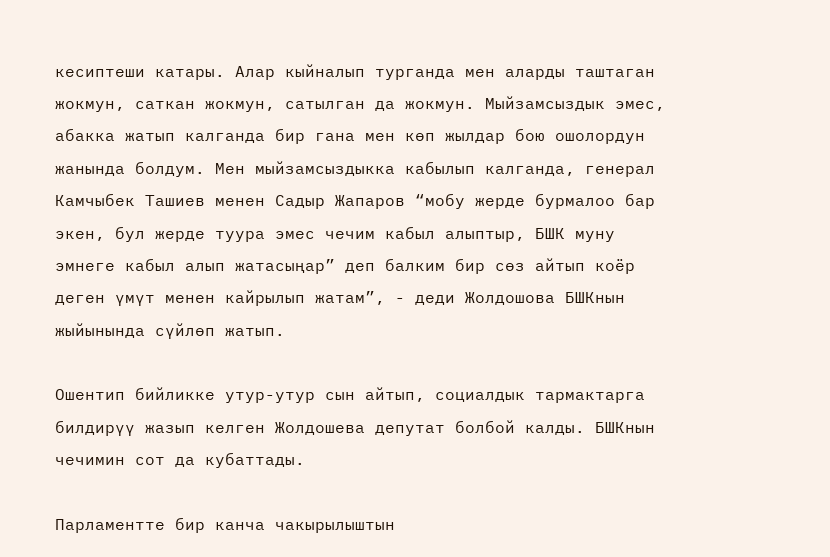кесиптеши катары. Алар кыйналып турганда мен аларды таштаган жокмун, саткан жокмун, сатылган да жокмун. Мыйзамсыздык эмес, абакка жатып калганда бир гана мен көп жылдар бою ошолордун жанында болдум. Мен мыйзамсыздыкка кабылып калганда, генерал Камчыбек Ташиев менен Садыр Жапаров “мобу жерде бурмалоо бар экен, бул жерде туура эмес чечим кабыл алыптыр, БШК муну эмнеге кабыл алып жатасыңар” деп балким бир сөз айтып коёр деген үмүт менен кайрылып жатам”, - деди Жолдошова БШКнын жыйынында сүйлөп жатып.

Ошентип бийликке утур-утур сын айтып, социалдык тармактарга билдирүү жазып келген Жолдошева депутат болбой калды. БШКнын чечимин сот да кубаттады.

Парламентте бир канча чакырылыштын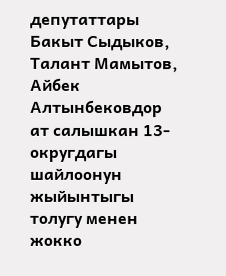депутаттары Бакыт Сыдыков, Талант Мамытов, Айбек Алтынбековдор ат салышкан 13-округдагы шайлоонун жыйынтыгы толугу менен жокко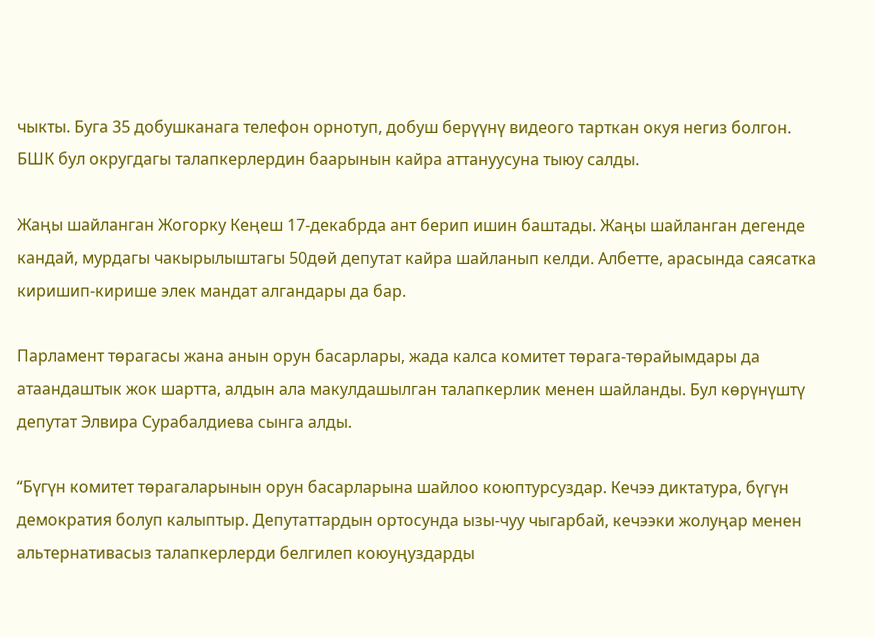чыкты. Буга 35 добушканага телефон орнотуп, добуш берүүнү видеого тарткан окуя негиз болгон. БШК бул округдагы талапкерлердин баарынын кайра аттануусуна тыюу салды.

Жаңы шайланган Жогорку Кеңеш 17-декабрда ант берип ишин баштады. Жаңы шайланган дегенде кандай, мурдагы чакырылыштагы 50дөй депутат кайра шайланып келди. Албетте, арасында саясатка киришип-кирише элек мандат алгандары да бар.

Парламент төрагасы жана анын орун басарлары, жада калса комитет төрага-төрайымдары да атаандаштык жок шартта, алдын ала макулдашылган талапкерлик менен шайланды. Бул көрүнүштү депутат Элвира Сурабалдиева сынга алды.

“Бүгүн комитет төрагаларынын орун басарларына шайлоо коюптурсуздар. Кечээ диктатура, бүгүн демократия болуп калыптыр. Депутаттардын ортосунда ызы-чуу чыгарбай, кечээки жолуңар менен альтернативасыз талапкерлерди белгилеп коюуңуздарды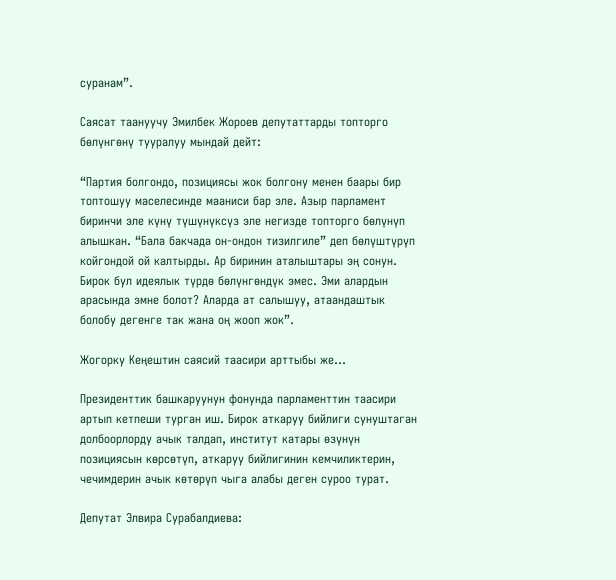суранам”.

Саясат таануучу Эмилбек Жороев депутаттарды топторго бөлүнгөнү тууралуу мындай дейт:

“Партия болгондо, позициясы жок болгону менен баары бир топтошуу маселесинде мааниси бар эле. Азыр парламент биринчи эле күнү түшүнүксүз эле негизде топторго бөлүнүп алышкан. “Бала бакчада он-ондон тизилгиле” деп бөлүштүрүп койгондой ой калтырды. Ар биринин аталыштары эң сонун. Бирок бул идеялык түрдө бөлүнгөндүк эмес. Эми алардын арасында эмне болот? Аларда ат салышуу, атаандаштык болобу дегенге так жана оң жооп жок”.

Жогорку Кеңештин саясий таасири арттыбы же...

Президенттик башкаруунун фонунда парламенттин таасири артып кетпеши турган иш. Бирок аткаруу бийлиги сунуштаган долбоорлорду ачык талдап, институт катары өзүнүн позициясын көрсөтүп, аткаруу бийлигинин кемчиликтерин, чечимдерин ачык көтөрүп чыга алабы деген суроо турат.

Депутат Элвира Сурабалдиева: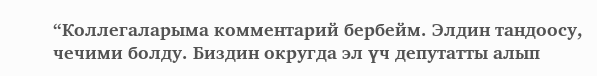“Коллегаларыма комментарий бербейм. Элдин тандоосу, чечими болду. Биздин округда эл үч депутатты алып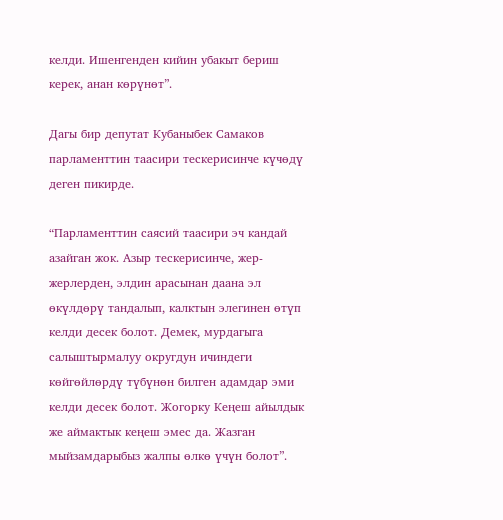келди. Ишенгенден кийин убакыт бериш керек, анан көрүнөт”.

Дагы бир депутат Кубаныбек Самаков парламенттин таасири тескерисинче күчөдү деген пикирде.

“Парламенттин саясий таасири эч кандай азайган жок. Азыр тескерисинче, жер-жерлерден, элдин арасынан даана эл өкүлдөрү тандалып, калктын элегинен өтүп келди десек болот. Демек, мурдагыга салыштырмалуу округдун ичиндеги көйгөйлөрдү түбүнөн билген адамдар эми келди десек болот. Жогорку Кеңеш айылдык же аймактык кеңеш эмес да. Жазган мыйзамдарыбыз жалпы өлкө үчүн болот”.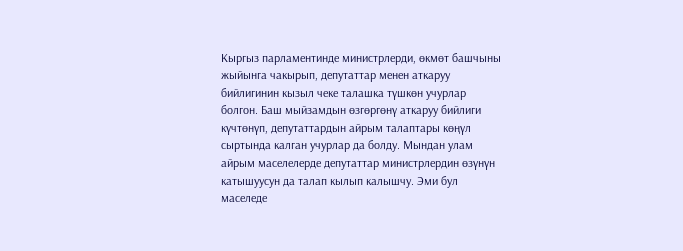Кыргыз парламентинде министрлерди, өкмөт башчыны жыйынга чакырып, депутаттар менен аткаруу бийлигинин кызыл чеке талашка түшкөн учурлар болгон. Баш мыйзамдын өзгөргөнү аткаруу бийлиги күчтөнүп, депутаттардын айрым талаптары көңүл сыртында калган учурлар да болду. Мындан улам айрым маселелерде депутаттар министрлердин өзүнүн катышуусун да талап кылып калышчу. Эми бул маселеде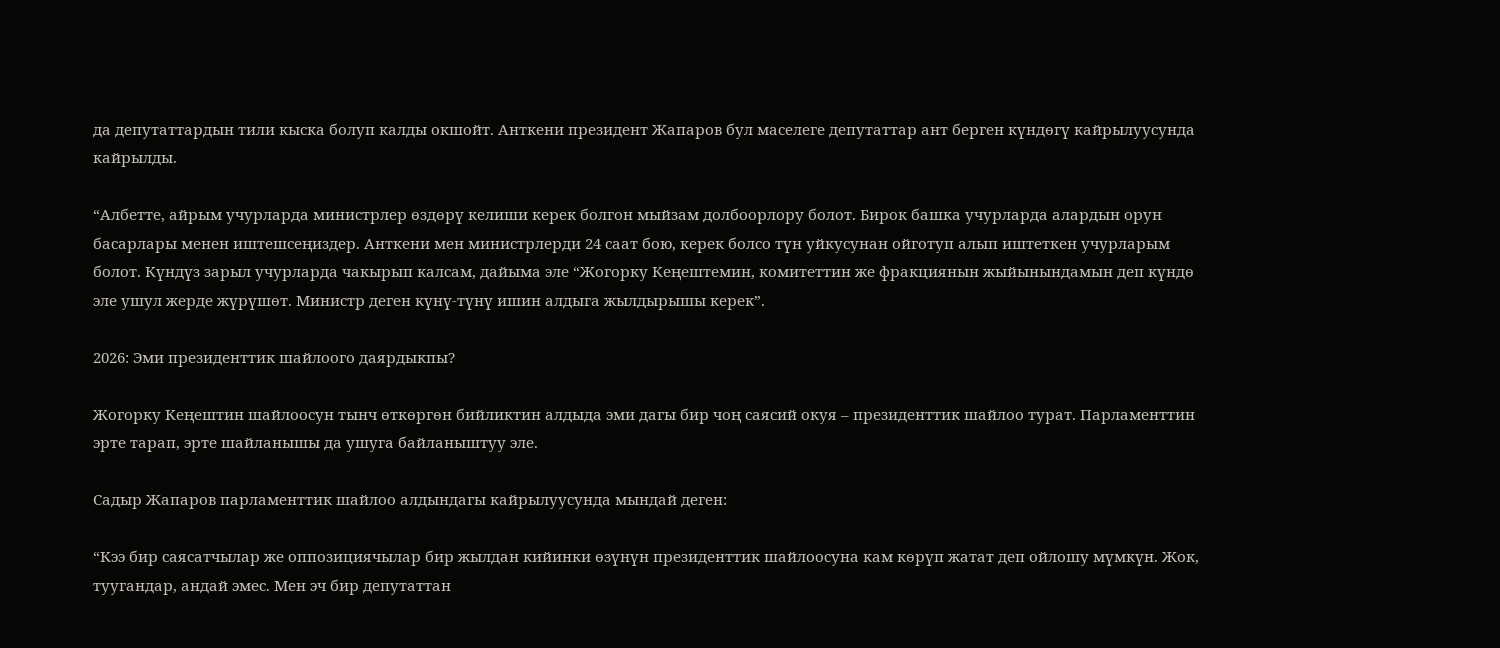да депутаттардын тили кыска болуп калды окшойт. Анткени президент Жапаров бул маселеге депутаттар ант берген күндөгү кайрылуусунда кайрылды.

“Албетте, айрым учурларда министрлер өздөрү келиши керек болгон мыйзам долбоорлору болот. Бирок башка учурларда алардын орун басарлары менен иштешсеңиздер. Анткени мен министрлерди 24 саат бою, керек болсо түн уйкусунан ойготуп алып иштеткен учурларым болот. Күндүз зарыл учурларда чакырып калсам, дайыма эле “Жогорку Кеңештемин, комитеттин же фракциянын жыйынындамын деп күндө эле ушул жерде жүрүшөт. Министр деген күнү-түнү ишин алдыга жылдырышы керек”.

2026: Эми президенттик шайлоого даярдыкпы?

Жогорку Кеңештин шайлоосун тынч өткөргөн бийликтин алдыда эми дагы бир чоң саясий окуя – президенттик шайлоо турат. Парламенттин эрте тарап, эрте шайланышы да ушуга байланыштуу эле.

Садыр Жапаров парламенттик шайлоо алдындагы кайрылуусунда мындай деген:

“Кээ бир саясатчылар же оппозициячылар бир жылдан кийинки өзүнүн президенттик шайлоосуна кам көрүп жатат деп ойлошу мүмкүн. Жок, туугандар, андай эмес. Мен эч бир депутаттан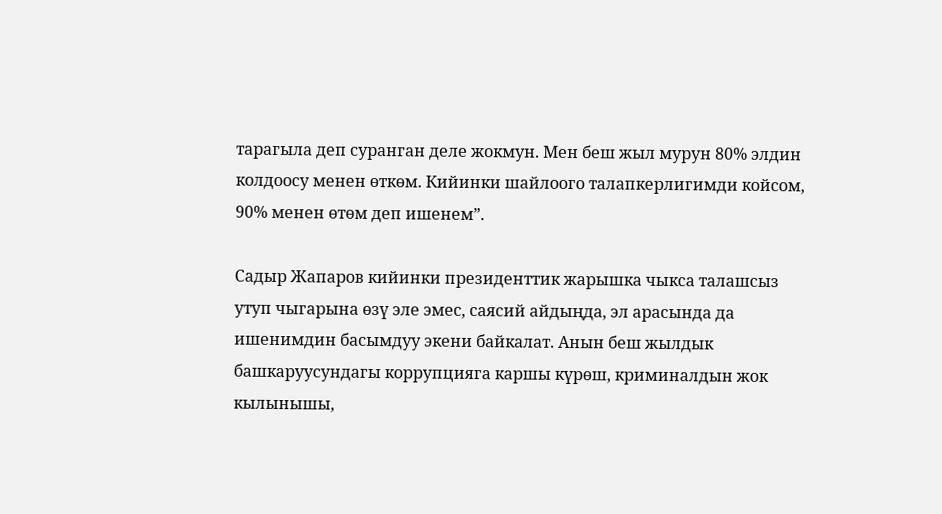тарагыла деп суранган деле жокмун. Мен беш жыл мурун 80% элдин колдоосу менен өткөм. Кийинки шайлоого талапкерлигимди койсом, 90% менен өтөм деп ишенем”.

Садыр Жапаров кийинки президенттик жарышка чыкса талашсыз утуп чыгарына өзү эле эмес, саясий айдыңда, эл арасында да ишенимдин басымдуу экени байкалат. Анын беш жылдык башкаруусундагы коррупцияга каршы күрөш, криминалдын жок кылынышы,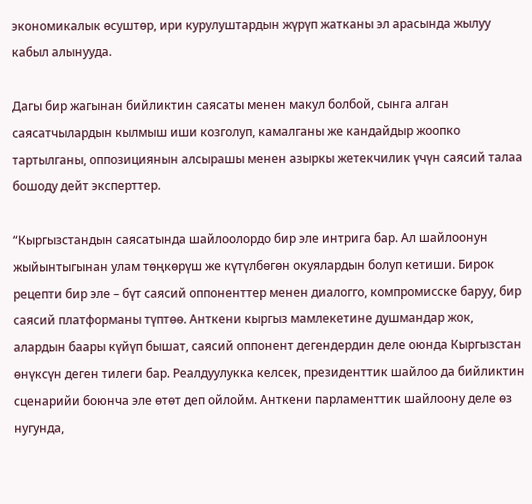экономикалык өсуштөр, ири курулуштардын жүрүп жатканы эл арасында жылуу кабыл алынууда.

Дагы бир жагынан бийликтин саясаты менен макул болбой, сынга алган саясатчылардын кылмыш иши козголуп, камалганы же кандайдыр жоопко тартылганы, оппозициянын алсырашы менен азыркы жетекчилик үчүн саясий талаа бошоду дейт эксперттер.

“Кыргызстандын саясатында шайлоолордо бир эле интрига бар. Ал шайлоонун жыйынтыгынан улам төңкөрүш же күтүлбөгөн окуялардын болуп кетиши. Бирок рецепти бир эле – бүт саясий оппоненттер менен диалогго, компромисске баруу, бир саясий платформаны түптөө. Анткени кыргыз мамлекетине душмандар жок, алардын баары күйүп бышат, саясий оппонент дегендердин деле оюнда Кыргызстан өнүксүн деген тилеги бар. Реалдуулукка келсек, президенттик шайлоо да бийликтин сценарийи боюнча эле өтөт деп ойлойм. Анткени парламенттик шайлоону деле өз нугунда,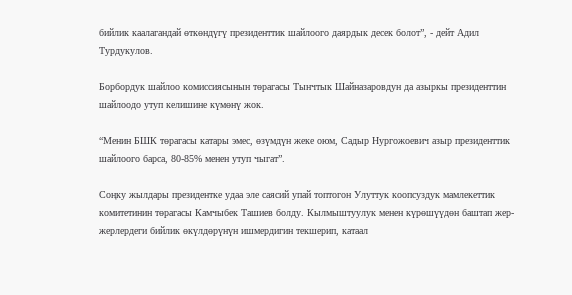бийлик каалагандай өткөндүгү президенттик шайлоого даярдык десек болот”, - дейт Адил Турдукулов.

Борбордук шайлоо комиссиясынын төрагасы Тынчтык Шайназаровдун да азыркы президенттин шайлоодо утуп келишине күмөнү жок.

“Менин БШК төрагасы катары эмес, өзүмдүн жеке оюм, Садыр Нургожоевич азыр президенттик шайлоого барса, 80-85% менен утуп чыгат”.

Соңку жылдары президентке удаа эле саясий упай топтогон Улуттук коопсуздук мамлекеттик комитетинин төрагасы Камчыбек Ташиев болду. Кылмыштуулук менен күрөшүүдөн баштап жер-жерлердеги бийлик өкүлдөрүнүн ишмердигин текшерип, катаал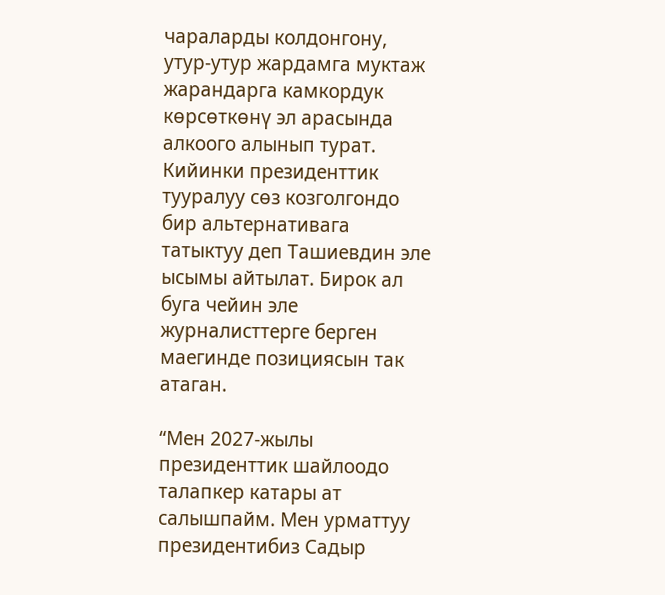чараларды колдонгону, утур-утур жардамга муктаж жарандарга камкордук көрсөткөнү эл арасында алкоого алынып турат. Кийинки президенттик тууралуу сөз козголгондо бир альтернативага татыктуу деп Ташиевдин эле ысымы айтылат. Бирок ал буга чейин эле журналисттерге берген маегинде позициясын так атаган.

“Мен 2027-жылы президенттик шайлоодо талапкер катары ат салышпайм. Мен урматтуу президентибиз Садыр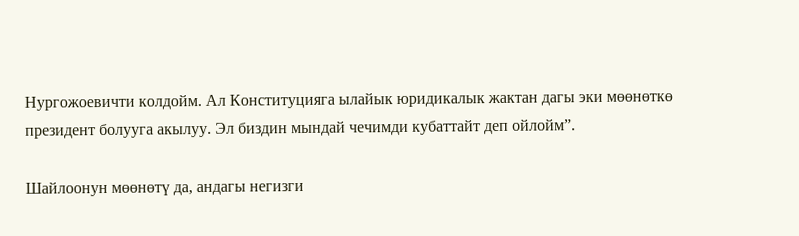Нургожоевичти колдойм. Ал Конституцияга ылайык юридикалык жактан дагы эки мөөнөткө президент болууга акылуу. Эл биздин мындай чечимди кубаттайт деп ойлойм”.

Шайлоонун мөөнөтү да, андагы негизги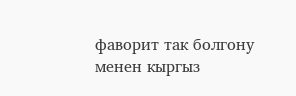фаворит так болгону менен кыргыз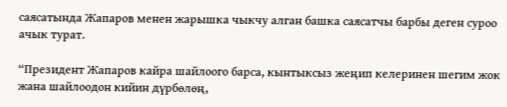саясатында Жапаров менен жарышка чыкчу алган башка саясатчы барбы деген суроо ачык турат.

“Президент Жапаров кайра шайлоого барса, кынтыксыз жеңип келеринен шегим жок жана шайлоодон кийин дүрбөлөң,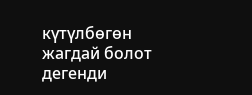күтүлбөгөн жагдай болот дегенди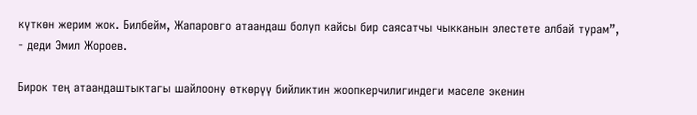күткөн жерим жок. Билбейм, Жапаровго атаандаш болуп кайсы бир саясатчы чыкканын элестете албай турам”, - деди Эмил Жороев.

Бирок тең атаандаштыктагы шайлоону өткөрүү бийликтин жоопкерчилигиндеги маселе экенин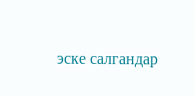эске салгандар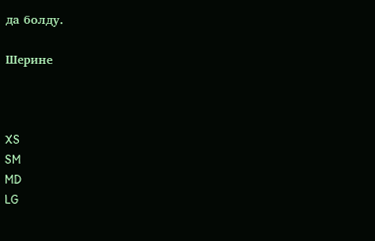да болду.

Шерине



XS
SM
MD
LG